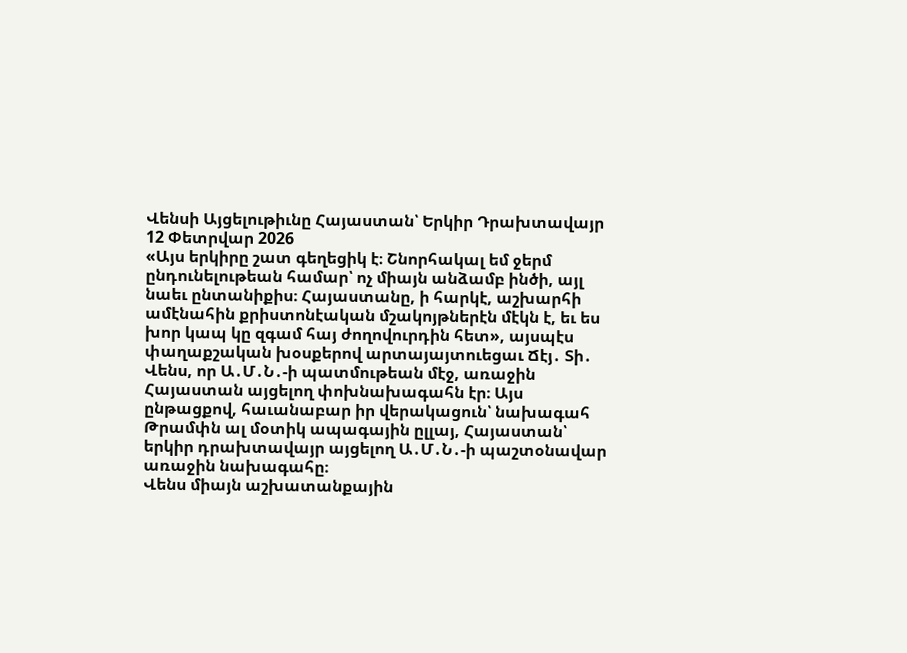Վենսի Այցելութիւնը Հայաստան՝ Երկիր Դրախտավայր
12 Փետրվար 2026
«Այս երկիրը շատ գեղեցիկ է։ Շնորհակալ եմ ջերմ ընդունելութեան համար՝ ոչ միայն անձամբ ինծի, այլ նաեւ ընտանիքիս։ Հայաստանը, ի հարկէ, աշխարհի ամէնահին քրիստոնէական մշակոյթներէն մէկն է, եւ ես խոր կապ կը զգամ հայ ժողովուրդին հետ», այսպէս փաղաքշական խօսքերով արտայայտուեցաւ Ճէյ․ Տի․ Վենս, որ Ա․Մ․Ն․-ի պատմութեան մէջ, առաջին Հայաստան այցելող փոխնախագահն էր։ Այս ընթացքով, հաւանաբար իր վերակացուն՝ նախագահ Թրամփն ալ մօտիկ ապագային ըլլայ, Հայաստան՝ երկիր դրախտավայր այցելող Ա․Մ․Ն․-ի պաշտօնավար առաջին նախագահը։
Վենս միայն աշխատանքային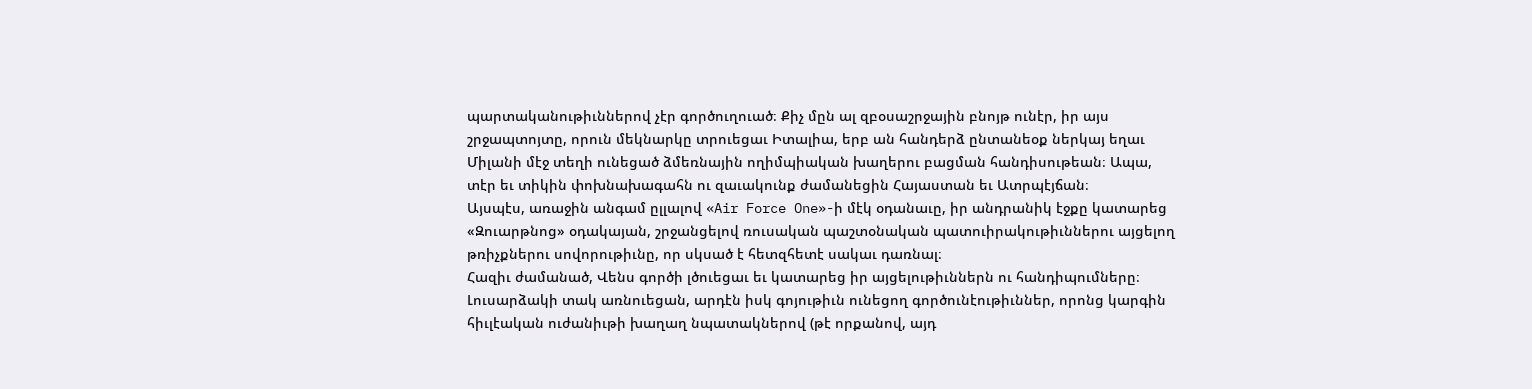պարտականութիւններով չէր գործուղուած։ Քիչ մըն ալ զբօսաշրջային բնոյթ ունէր, իր այս շրջապտոյտը, որուն մեկնարկը տրուեցաւ Իտալիա, երբ ան հանդերձ ընտանեօք ներկայ եղաւ Միլանի մէջ տեղի ունեցած ձմեռնային ողիմպիական խաղերու բացման հանդիսութեան։ Ապա, տէր եւ տիկին փոխնախագահն ու զաւակունք ժամանեցին Հայաստան եւ Ատրպէյճան։
Այսպէս, առաջին անգամ ըլլալով «Air Force One»-ի մէկ օդանաւը, իր անդրանիկ էջքը կատարեց «Զուարթնոց» օդակայան, շրջանցելով ռուսական պաշտօնական պատուիրակութիւններու այցելող թռիչքներու սովորութիւնը, որ սկսած է հետզհետէ սակաւ դառնալ։
Հազիւ ժամանած, Վենս գործի լծուեցաւ եւ կատարեց իր այցելութիւններն ու հանդիպումները։
Լուսարձակի տակ առնուեցան, արդէն իսկ գոյութիւն ունեցող գործունէութիւններ, որոնց կարգին հիւլէական ուժանիւթի խաղաղ նպատակներով (թէ որքանով, այդ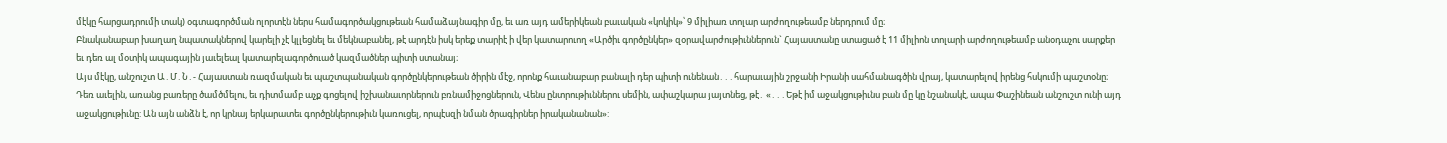մէկը հարցադրումի տակ) օգտագործման ոլորտէն ներս համագործակցութեան համաձայնագիր մը, եւ առ այդ ամերիկեան բաւական «կոկիկ»՝ 9 միլիառ տոլար արժողութեամբ ներդրում մը։
Բնականաբար խաղաղ նպատակներով կարելի չէ կլլեցնել եւ մեկնաբանել, թէ արդէն իսկ երեք տարիէ ի վեր կատարուող «Արծիւ գործընկեր» զօրավարժութիւններուն` Հայաստանը ստացած է 11 միլիոն տոլարի արժողութեամբ անօդաչու սարքեր եւ դեռ ալ մօտիկ ապագային յաւելեալ կատարելագործուած կազմածներ պիտի ստանայ։
Այս մէկը, անշուշտ Ա․Մ․Ն․- Հայաստան ռազմական եւ պաշտպանական գործընկերութեան ծիրին մէջ, որոնք հաւանաբար բանալի դեր պիտի ունենան․․․հարաւային շրջանի Իրանի սահմանագծին վրայ, կատարելով իրենց հսկումի պաշտօնը։
Դեռ աւելին, առանց բառերը ծամծմելու, եւ դիտմամբ աչք գոցելով իշխանաւորներուն բռնամիջոցներուն, Վենս ընտրութիւններու սեմին, ափաշկարա յայտնեց, թէ․ «․․․Եթէ իմ աջակցութիւնս բան մը կը նշանակէ, ապա Փաշինեան անշուշտ ունի այդ աջակցութիւնը: Ան այն անձն է, որ կրնայ երկարատեւ գործընկերութիւն կառուցել, որպէսզի նման ծրագիրներ իրականանան»: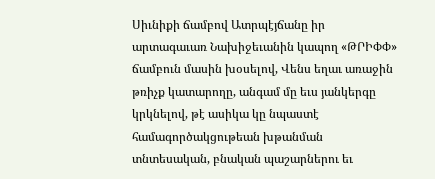Սիւնիքի ճամբով Ատրպէյճանը իր արտագաւառ Նախիջեւանին կապող «ԹՐԻՓՓ» ճամբուն մասին խօսելով, Վենս եղաւ առաջին թռիչք կատարողը, անգամ մը եւս յանկերգը կրկնելով, թէ ասիկա կը նպաստէ համագործակցութեան խթանման տնտեսական, բնական պաշարներու եւ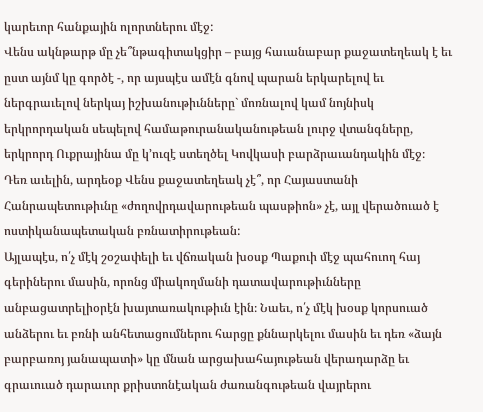կարեւոր հանքային ոլորտներու մէջ:
Վենս ակնթարթ մը չե՞նթագիտակցիր – բայց հաւանաբար քաջատեղեակ է եւ ըստ այնմ կը գործէ -, որ այսպէս ամէն գնով պարան երկարելով եւ ներգրաւելով ներկայ իշխանութիւնները` մոռնալով կամ նոյնիսկ երկրորդական սեպելով համաթուրանականութեան լուրջ վտանգները, երկրորդ Ուքրայինա մը կ’ուզէ ստեղծել Կովկասի բարձրաւանդակին մէջ։
Դեռ աւելին, արդեօք Վենս քաջատեղեակ չէ՞, որ Հայաստանի Հանրապետութիւնը «ժողովրդավարութեան պասթիոն» չէ, այլ վերածուած է ոստիկանապետական բռնատիրութեան:
Այլապէս, ո՛չ մէկ շօշափելի եւ վճռական խօսք Պաքուի մէջ պահուող հայ գերիներու մասին, որոնց միակողմանի դատավարութիւնները անբացատրելիօրէն խայտառակութիւն էին։ Նաեւ, ո՛չ մէկ խօսք կորսուած անձերու եւ բռնի անհետացումներու հարցը քննարկելու մասին եւ դեռ «ձայն բարբառոյ յանապատի» կը մնան արցախահայութեան վերադարձը եւ գրաւուած դարաւոր քրիստոնէական ժառանգութեան վայրերու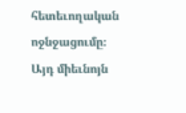հետեւողական ոջնջացումը։
Այդ միեւնոյն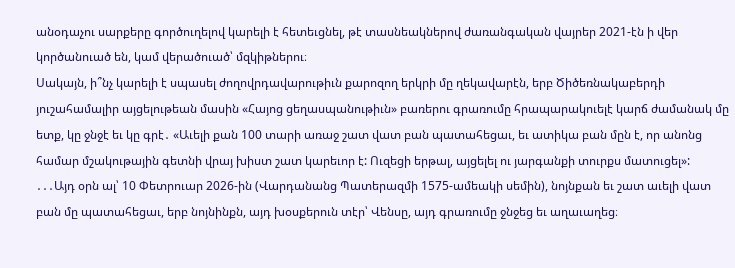անօդաչու սարքերը գործուղելով կարելի է հետեւցնել, թէ տասնեակներով ժառանգական վայրեր 2021-էն ի վեր կործանուած են, կամ վերածուած՝ մզկիթներու։
Սակայն, ի՞նչ կարելի է սպասել ժողովրդավարութիւն քարոզող երկրի մը ղեկավարէն, երբ Ծիծեռնակաբերդի յուշահամալիր այցելութեան մասին «Հայոց ցեղասպանութիւն» բառերու գրառումը հրապարակուելէ կարճ ժամանակ մը ետք, կը ջնջէ եւ կը գրէ․ «Աւելի քան 100 տարի առաջ շատ վատ բան պատահեցաւ, եւ ատիկա բան մըն է, որ անոնց համար մշակութային գետնի վրայ խիստ շատ կարեւոր է: Ուզեցի երթալ, այցելել ու յարգանքի տուրքս մատուցել»:
․․․Այդ օրն ալ՝ 10 Փետրուար 2026-ին (Վարդանանց Պատերազմի 1575-ամեակի սեմին), նոյնքան եւ շատ աւելի վատ բան մը պատահեցաւ, երբ նոյնինքն, այդ խօսքերուն տէր՝ Վենսը, այդ գրառումը ջնջեց եւ աղաւաղեց։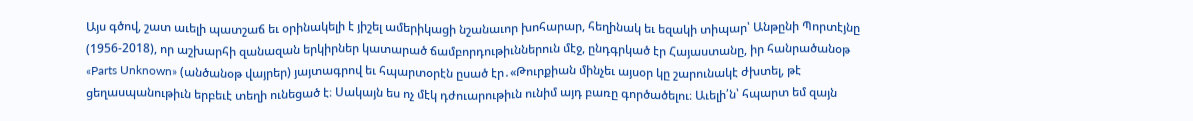Այս գծով, շատ աւելի պատշաճ եւ օրինակելի է յիշել ամերիկացի նշանաւոր խոհարար, հեղինակ եւ եզակի տիպար՝ Անթընի Պորտէյնը (1956-2018), որ աշխարհի զանազան երկիրներ կատարած ճամբորդութիւններուն մէջ, ընդգրկած էր Հայաստանը, իր հանրածանօթ «Parts Unknown» (անծանօթ վայրեր) յայտագրով եւ հպարտօրէն ըսած էր․«Թուրքիան մինչեւ այսօր կը շարունակէ ժխտել, թէ ցեղասպանութիւն երբեւէ տեղի ունեցած է։ Սակայն ես ոչ մէկ դժուարութիւն ունիմ այդ բառը գործածելու։ Աւելի՛ն՝ հպարտ եմ զայն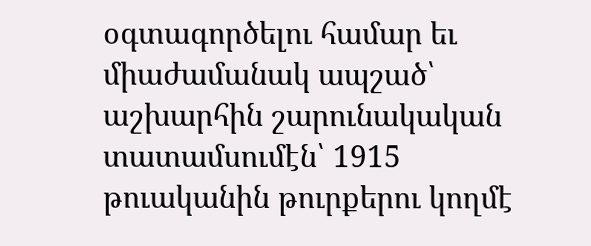օգտագործելու համար եւ միաժամանակ ապշած՝ աշխարհին շարունակական տատամսումէն՝ 1915 թուականին թուրքերու կողմէ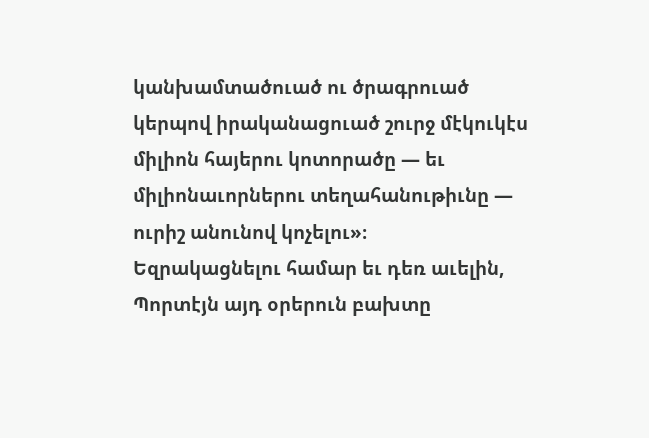կանխամտածուած ու ծրագրուած կերպով իրականացուած շուրջ մէկուկէս միլիոն հայերու կոտորածը — եւ միլիոնաւորներու տեղահանութիւնը — ուրիշ անունով կոչելու»։
Եզրակացնելու համար եւ դեռ աւելին, Պորտէյն այդ օրերուն բախտը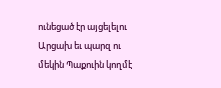ունեցած էր այցելելու Արցախ եւ պարզ ու մեկին Պաքուին կողմէ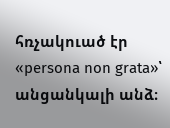հռչակուած էր «persona non grata»՝ անցանկալի անձ։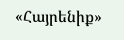«Հայրենիք»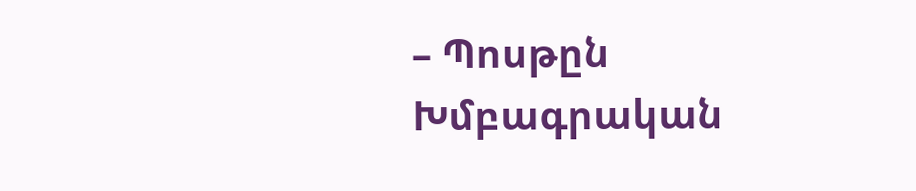– Պոսթըն
Խմբագրական